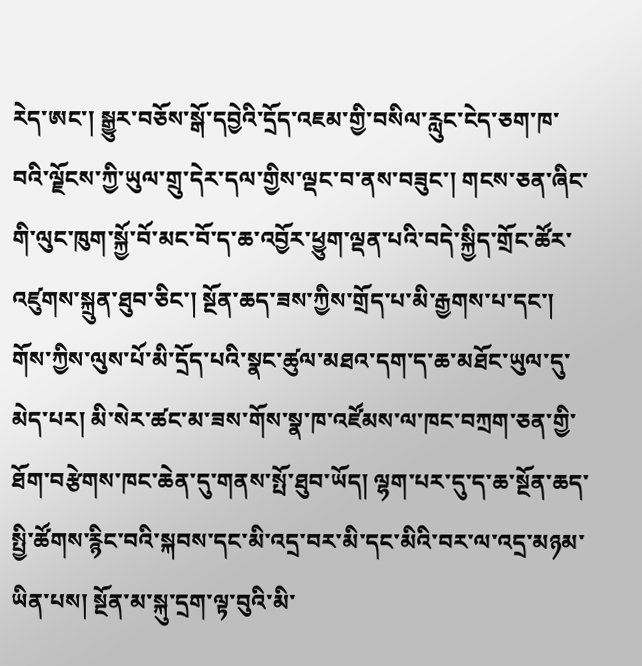རེད་ཨང་། སྒྱུར་བཅོས་སྒོ་དབྱེའི་དྲོད་འཇམ་གྱི་བསིལ་རླུང་ངེད་ཅག་ཁ་བའི་ལྗོངས་ཀྱི་ཡུལ་གྲུ་དེར་དལ་གྱིས་ལྡང་བ་ནས་བཟུང་། གངས་ཅན་ཞིང་གི་ལུང་ཁུག་སྐྱོ་བོ་མང་བོ་ད་ཆ་འབྱོར་ཕྱུག་ལྡན་པའི་བདེ་སྐྱིད་གྲོང་ཚོར་འཛུགས་སྐྲུན་ཐུབ་ཅིང་། སྔོན་ཆད་ཟས་ཀྱིས་གྲོད་པ་མི་རྒྱགས་པ་དང་། གོས་ཀྱིས་ལུས་པོ་མི་དྲོད་པའི་སྣང་ཚུལ་མཐའ་དག་ད་ཆ་མཐོང་ཡུལ་དུ་མེད་པར། མི་སེར་ཚང་མ་ཟས་གོས་སྣ་ཁ་འཛོམས་ལ་ཁང་བཀྲག་ཅན་གྱི་ཐོག་བརྩེགས་ཁང་ཆེན་དུ་གནས་སྤོ་ཐུབ་ཡོད། ལྷག་པར་དུ་ད་ཆ་སྔོན་ཆད་སྤྱི་ཚོགས་རྙིང་བའི་སྐབས་དང་མི་འདྲ་བར་མི་དང་མིའི་བར་ལ་འདྲ་མཉམ་ཡིན་པས། སྔོན་མ་སྐུ་དྲག་ལྟ་བུའི་མི་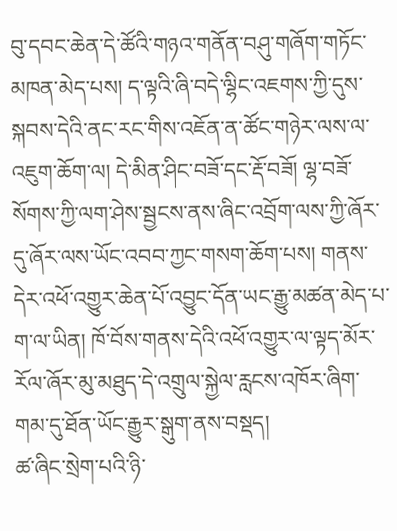བུ་དབང་ཆེན་དེ་ཚོའི་གཉའ་གནོན་བཤུ་གཞོག་གཏོང་མཁན་མེད་པས། ད་ལྟའི་ཞི་བདེ་ལྷིང་འཇགས་ཀྱི་དུས་སྐབས་དེའི་ནང་རང་གིས་འཇོན་ན་ཚོང་གཉེར་ལས་ལ་འཇུག་ཆོག་ལ། དེ་མིན་ཤིང་བཟོ་དང་རྡོ་བཟོ། ལྷ་བཟོ་སོགས་ཀྱི་ལག་ཤེས་སྦྱངས་ནས་ཞིང་འབྲོག་ལས་ཀྱི་ཞོར་དུ་ཞོར་ལས་ཡོང་འབབ་ཀྱང་གསག་ཆོག་པས། གནས་དེར་འཕོ་འགྱུར་ཆེན་པོ་འབྱུང་དོན་ཡང་རྒྱུ་མཚན་མེད་པ་ག་ལ་ཡིན། ཁོ་བོས་གནས་དེའི་འཕོ་འགྱུར་ལ་ལྟད་མོར་རོལ་ཞོར་མུ་མཐུད་དེ་འགྲུལ་སྐྱེལ་རླངས་འཁོར་ཞིག་གམ་དུ་ཐོན་ཡོང་རྒྱུར་སྒུག་ནས་བསྡད།
ཚ་ཞིང་སྲེག་པའི་ཉི་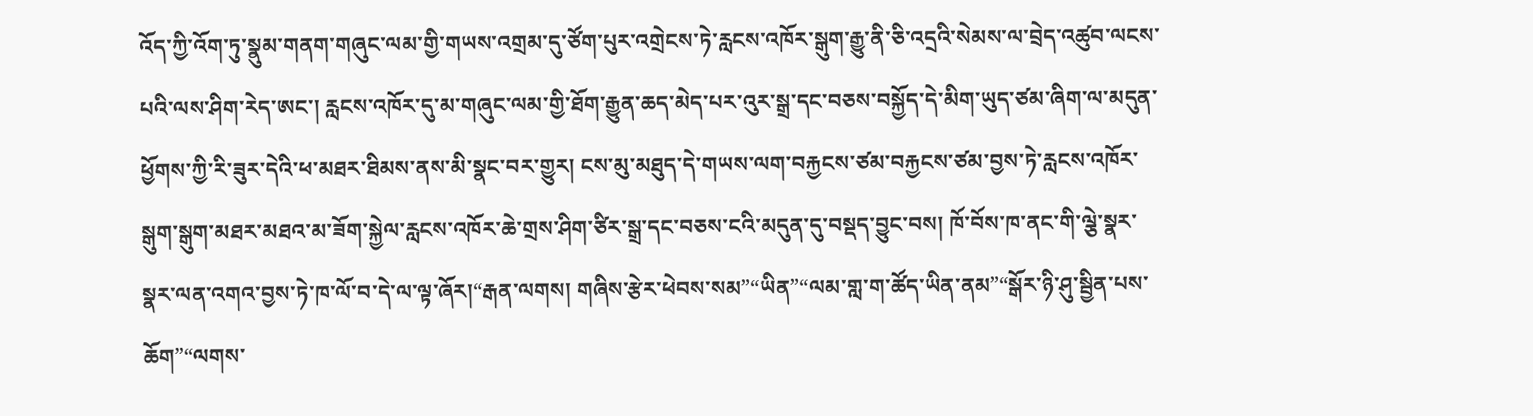འོད་ཀྱི་འོག་ཏུ་སྣུམ་གནག་གཞུང་ལམ་གྱི་གཡས་འགྲམ་དུ་ཙོག་པུར་འགྲེངས་ཏེ་རླངས་འཁོར་སྒུག་རྒྱུ་ནི་ཅི་འདྲའི་སེམས་ལ་བྲེད་འཚུབ་ལངས་པའི་ལས་ཤིག་རེད་ཨང་། རླངས་འཁོར་དུ་མ་གཞུང་ལམ་གྱི་ཐོག་རྒྱུན་ཆད་མེད་པར་འུར་སྒྲ་དང་བཅས་བསྐྱོད་དེ་མིག་ཡུད་ཙམ་ཞིག་ལ་མདུན་ཕྱོགས་ཀྱི་རི་ཟུར་དེའི་ཕ་མཐར་ཐིམས་ནས་མི་སྣང་བར་གྱུར། ངས་མུ་མཐུད་དེ་གཡས་ལག་བརྐྱངས་ཙམ་བརྐྱངས་ཙམ་བྱས་ཏེ་རླངས་འཁོར་སྒུག་སྒུག་མཐར་མཐའ་མ་ཟོག་སྐྱེལ་རླངས་འཁོར་ཆེ་གྲས་ཤིག་ཙིར་སྒྲ་དང་བཅས་ངའི་མདུན་དུ་བསྡད་བྱུང་བས། ཁོ་བོས་ཁ་ནང་གི་ལྕེ་སྣར་སྣར་ལན་འགའ་བྱས་ཏེ་ཁ་ལོ་བ་དེ་ལ་ལྟ་ཞོར།“རྒན་ལགས། གཞིས་རྩེར་ཕེབས་སམ”“ཡིན”“ལམ་གླ་ག་ཚོད་ཡིན་ནམ”“སྒོར་ཉི་ཤུ་སྦྱིན་པས་ཆོག”“ལགས་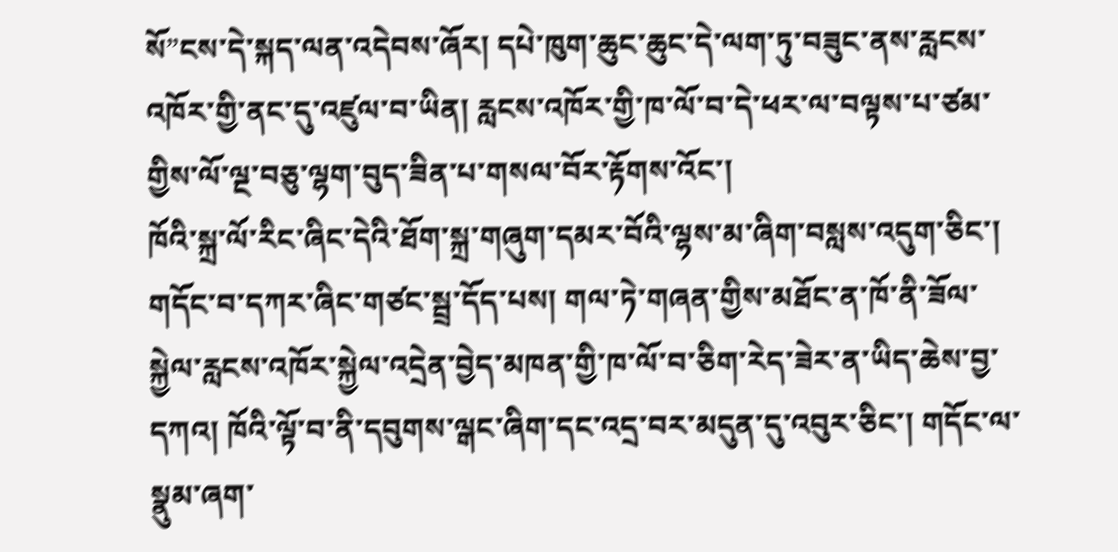སོ”ངས་དེ་སྐད་ལན་འདེབས་ཞོར། དཔེ་ཁུག་ཆུང་ཆུང་དེ་ལག་ཏུ་བཟུང་ནས་རླངས་འཁོར་གྱི་ནང་དུ་འཛུལ་བ་ཡིན། རླངས་འཁོར་གྱི་ཁ་ལོ་བ་དེ་ཕར་ལ་བལྟས་པ་ཙམ་གྱིས་ལོ་ལྔ་བཅུ་ལྷག་བུད་ཟིན་པ་གསལ་བོར་རྟོགས་འོང་།
ཁོའི་སྐྲ་ལོ་རིང་ཞིང་དེའི་ཐོག་སྐྲ་གཞུག་དམར་བོའི་ལྷས་མ་ཞིག་བསླས་འདུག་ཅིང་། གདོང་བ་དཀར་ཞིང་གཙང་སྦྲ་དོད་པས། གལ་ཏེ་གཞན་གྱིས་མཐོང་ན་ཁོ་ནི་ཟོལ་སྐྱེལ་རླངས་འཁོར་སྐྱེལ་འདྲེན་བྱེད་མཁན་གྱི་ཁ་ལོ་བ་ཅིག་རེད་ཟེར་ན་ཡིད་ཆེས་བྱ་དཀའ། ཁོའི་ལྟོ་བ་ནི་དབུགས་ལྒང་ཞིག་དང་འདྲ་བར་མདུན་དུ་འབུར་ཅིང་། གདོང་ལ་སྣུམ་ཞག་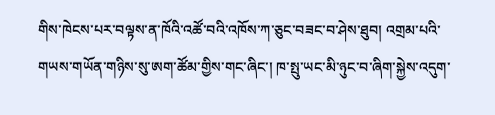གིས་ཁེངས་པར་བལྟས་ན་ཁོའི་འཚོ་བའི་འཁོས་ཀ་ཅུང་བཟང་བ་ཤེས་ཐུབ། འགྲམ་པའི་གཡས་གཡོན་གཉིས་སུ་ཨག་ཚོམ་གྱིས་གང་ཞིང་། ཁ་སྤུ་ཡང་མི་ཉུང་བ་ཞིག་སྐྱེས་འདུག་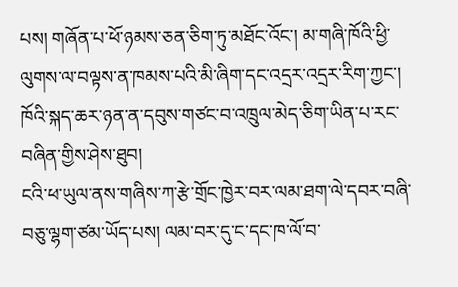པས། གཞོན་པ་ཕོ་ཉམས་ཅན་ཅིག་ཏུ་མཐོང་འོང་། མ་གཞི་ཁོའི་ཕྱི་ལུགས་ལ་བལྟས་ན་ཁམས་པའི་མི་ཞིག་དང་འདྲར་འདྲར་རིག་ཀྱང་། ཁོའི་སྐད་ཆར་ཉན་ན་དབུས་གཙང་བ་འཁྲུལ་མེད་ཅིག་ཡིན་པ་རང་བཞིན་གྱིས་ཤེས་ཐུབ།
ངའི་ཕ་ཡུལ་ནས་གཞིས་ཀ་རྩེ་གྲོང་ཁྱེར་བར་ལམ་ཐག་ལེ་དབར་བཞི་བཅུ་ལྷག་ཙམ་ཡོད་པས། ལམ་བར་དུ་ང་དང་ཁ་ལོ་བ་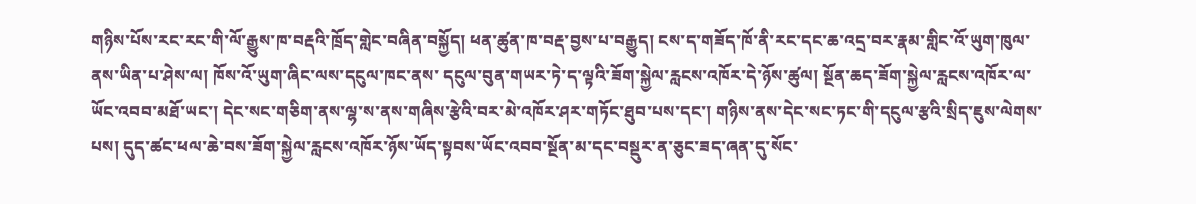གཉིས་པོས་རང་རང་གི་ལོ་རྒྱུས་ཁ་བརྡའི་ཁྲོད་གླེང་བཞིན་བསྐྱོད། ཕན་ཚུན་ཁ་བརྡ་བྱས་པ་བརྒྱུད། ངས་ད་གཟོད་ཁོ་ནི་རང་དང་ཆ་འདྲ་བར་རྣམ་གླིང་འོ་ཡུག་ཁུལ་ནས་ཡིན་པ་ཤེས་ལ། ཁོས་འོ་ཡུག་ཞིང་ལས་དངུལ་ཁང་ནས་ དངུལ་བུན་གཡར་ཏེ་ད་ལྟའི་ཟོག་སྐྱེལ་རླངས་འཁོར་དེ་ཉོས་ཚུལ། སྔོན་ཆད་ཟོག་སྐྱེལ་རླངས་འཁོར་ལ་ཡོང་འབབ་མཐོ་ཡང་། དེང་སང་གཅིག་ནས་ལྷ་ས་ནས་གཞིས་རྩེའི་བར་མེ་འཁོར་ཤར་གཏོང་ཐུབ་པས་དང་། གཉིས་ནས་དེང་སང་ཏང་གི་དངུལ་རྩའི་སྲིད་ཇུས་ལེགས་པས། དུད་ཚང་ཕལ་ཆེ་བས་ཟོག་སྐྱེལ་རླངས་འཁོར་ཉོས་ཡོད་སྟབས་ཡོང་འབབ་སྔོན་མ་དང་བསྡུར་ན་ཅུང་ཟད་ཞན་དུ་སོང་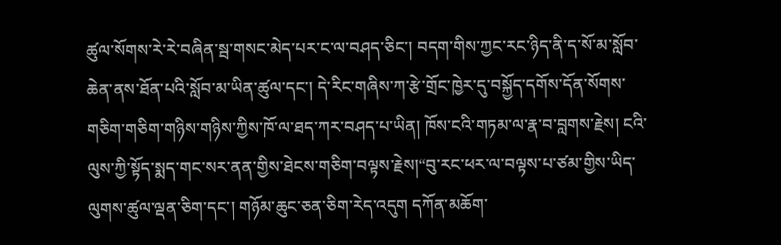ཚུལ་སོགས་རེ་རེ་བཞིན་སྦ་གསང་མེད་པར་ང་ལ་བཤད་ཅིང་། བདག་གིས་ཀྱང་རང་ཉིད་ནི་ད་སོ་མ་སློབ་ཆེན་ནས་ཐོན་པའི་སློབ་མ་ཡིན་ཚུལ་དང་། དེ་རིང་གཞིས་ཀ་རྩེ་གྲོང་ཁྱེར་དུ་བསྐྱོད་དགོས་དོན་སོགས་གཅིག་གཅིག་གཉིས་གཉིས་ཀྱིས་ཁོ་ལ་ཐད་ཀར་བཤད་པ་ཡིན། ཁོས་ངའི་གཏམ་ལ་རྣ་བ་བླགས་རྗེས། ངའི་ལུས་ཀྱི་སྟོད་སྨད་གང་སར་ནན་གྱིས་ཐེངས་གཅིག་བལྟས་རྗེས།“བུ་རང་ཕར་ལ་བལྟས་པ་ཙམ་གྱིས་ཡིད་ལུགས་ཚུལ་ལྡན་ཅིག་དང་། གཉོམ་ཆུང་ཅན་ཅིག་རེད་འདུག དཀོན་མཆོག་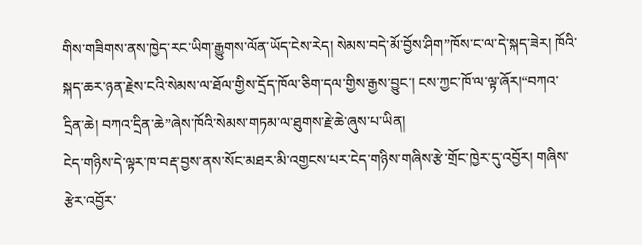གིས་གཟིགས་ནས་ཁྱེད་རང་ཡིག་རྒྱུགས་ལོན་ཡོད་ངེས་རེད། སེམས་བདེ་མོ་བྱོས་ཤིག”ཁོས་ང་ལ་དེ་སྐད་ཟེར། ཁོའི་སྐད་ཆར་ཉན་རྗེས་ངའི་སེམས་ལ་ཐོལ་གྱིས་དྲོད་ཁོལ་ཅིག་དལ་གྱིས་རྒྱས་བྱུང་། ངས་ཀྱང་ཁོ་ལ་ལྟ་ཞོར།“བཀའ་དྲིན་ཆེ། བཀའ་དྲིན་ཆེ”ཞེས་ཁོའི་སེམས་གཏམ་ལ་ཐུགས་རྗེ་ཆེ་ཞུས་པ་ཡིན།
ངེད་གཉིས་དེ་ལྟར་ཁ་བརྡ་བྱས་ནས་སོང་མཐར་མི་འགྱངས་པར་ངེད་གཉིས་གཞིས་རྩེ་གྲོང་ཁྱེར་དུ་འབྱོར། གཞིས་རྩེར་འབྱོར་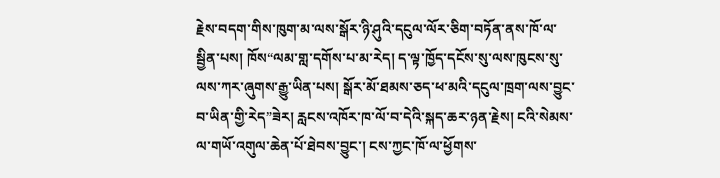རྗེས་བདག་གིས་ཁུག་མ་ལས་སྒོར་ཉི་ཤུའི་དངུལ་ལོར་ཅིག་བཏོན་ནས་ཁོ་ལ་སྦྱིན་པས། ཁོས“ལམ་གླ་དགོས་པ་མ་རེད། ད་ལྟ་ཁྱོད་དངོས་སུ་ལས་ཁུངས་སུ་ལས་ཀར་ཞུགས་རྒྱུ་ཡིན་པས། སྒོར་མོ་ཐམས་ཅད་ཕ་མའི་དངུལ་ཁྲག་ལས་བྱུང་བ་ཡིན་གྱི་རེད”ཟེར། རླངས་འཁོར་ཁ་ལོ་བ་དེའི་སྐད་ཆར་ཉན་རྗེས། ངའི་སེམས་ལ་གཡོ་འགུལ་ཆེན་པོ་ཐེབས་བྱུང་། ངས་ཀྱང་ཁོ་ལ་ཕྱོགས་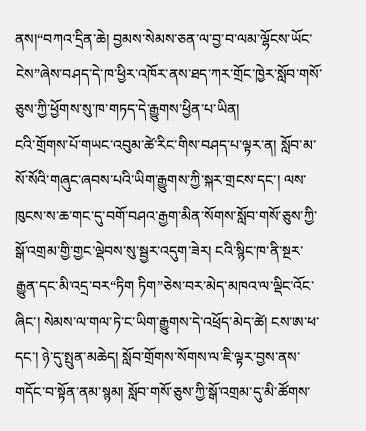ནས།“བཀའ་དྲིན་ཆེ། བྱམས་སེམས་ཅན་ལ་བྱ་བ་ལམ་ལྷོངས་ཡོང་ངེས”ཞེས་བཤད་དེ་ཁ་ཕྱིར་འཁོར་ནས་ཐད་ཀར་གྲོང་ཁྱེར་སློབ་གསོ་ཅུས་ཀྱི་ཕྱོགས་སུ་ཁ་གཏད་དེ་རྒྱུགས་ཕྱིན་པ་ཡིན།
ངའི་གྲོགས་པོ་གཡང་འབུམ་ཚེ་རིང་གིས་བཤད་པ་ལྟར་ན། སློབ་མ་སོ་སོའི་གཞུང་ཞབས་པའི་ཡིག་རྒྱུགས་ཀྱི་སྐར་གྲངས་དང་། ལས་ཁུངས་ས་ཆ་གང་དུ་བགོ་བཤའ་རྒྱག་མིན་སོགས་སློབ་གསོ་ཅུས་ཀྱི་སྒོ་འགྲམ་གྱི་གྱང་ལྡེབས་སུ་སྦྱར་འདུག་ཟེར། ངའི་སྙིང་ཁ་ནི་སྔར་རྒྱུན་དང་མི་འདྲ་བར“ཏིག ཏིག”ཅེས་བར་མེད་མཁའ་ལ་ལྡིང་འོང་ཞིང་། སེམས་ལ་གལ་ཏེ་ང་ཡིག་རྒྱུགས་དེ་འཕྲོད་མེད་ཚེ། ངས་ཨ་ཕ་དང་། ཉེ་དུ་སྤུན་མཆེད། སློབ་གྲོགས་སོགས་ལ་ཇི་ལྟར་བྱས་ནས་གདོང་བ་སྟོན་ནམ་སྙམ། སློབ་གསོ་ཅུས་ཀྱི་སྒོ་འགྲམ་དུ་མི་ཚོགས་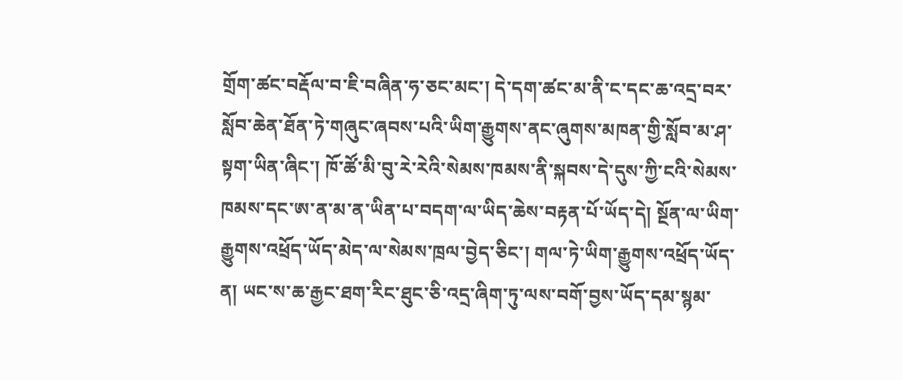གྲོག་ཚང་བརྡོལ་བ་ཇི་བཞིན་ཧ་ཅང་མང་། དེ་དག་ཚང་མ་ནི་ང་དང་ཆ་འདྲ་བར་སློབ་ཆེན་ཐོན་ཏེ་གཞུང་ཞབས་པའི་ཡིག་རྒྱུགས་ནང་ཞུགས་མཁན་གྱི་སློབ་མ་ཤ་སྟག་ཡིན་ཞིང་། ཁོ་ཚོ་མི་བུ་རེ་རེའི་སེམས་ཁམས་ནི་སྐབས་དེ་དུས་ཀྱི་ངའི་སེམས་ཁམས་དང་ཨ་ན་མ་ན་ཡིན་པ་བདག་ལ་ཡིད་ཆེས་བརྟན་པོ་ཡོད་དེ། སྔོན་ལ་ཡིག་རྒྱུགས་འཕྲོད་ཡོད་མེད་ལ་སེམས་ཁྲལ་བྱེད་ཅིང་། གལ་ཏེ་ཡིག་རྒྱུགས་འཕྲོད་ཡོད་ན། ཡང་ས་ཆ་རྒྱང་ཐག་རིང་ཐུང་ཅི་འདྲ་ཞིག་ཏུ་ལས་བགོ་བྱས་ཡོད་དམ་སྙམ་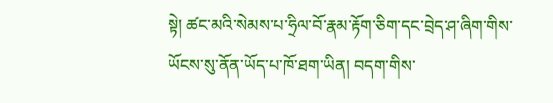སྟེ། ཚང་མའི་སེམས་པ་ཧྲིལ་བོ་རྣམ་རྟོག་ཅིག་དང་བྲེད་ཤ་ཞིག་གིས་ཡོངས་སུ་ནོན་ཡོད་པ་ཁོ་ཐག་ཡིན། བདག་གིས་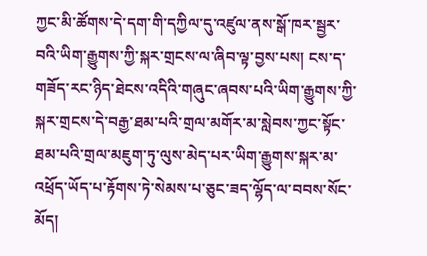ཀྱང་མི་ཚོགས་དེ་དག་གི་དཀྱིལ་དུ་འཛུལ་ནས་སྒོ་ཁར་སྦྱར་བའི་ཡིག་རྒྱུགས་ཀྱི་སྐར་གྲངས་ལ་ཞིབ་ལྟ་བྱས་པས། ངས་ད་གཟོད་རང་ཉིད་ཐེངས་འདིའི་གཞུང་ཞབས་པའི་ཡིག་རྒྱུགས་ཀྱི་སྐར་གྲངས་དེ་བརྒྱ་ཐམ་པའི་གྲལ་མགོར་མ་སླེབས་ཀྱང་སྟོང་ཐམ་པའི་གྲལ་མཇུག་ཏུ་ལུས་མེད་པར་ཡིག་རྒྱུགས་སྐར་མ་འཕྲོད་ཡོད་པ་རྟོགས་ཏེ་སེམས་པ་ཅུང་ཟད་ལྷོད་ལ་བབས་སོང་མོད།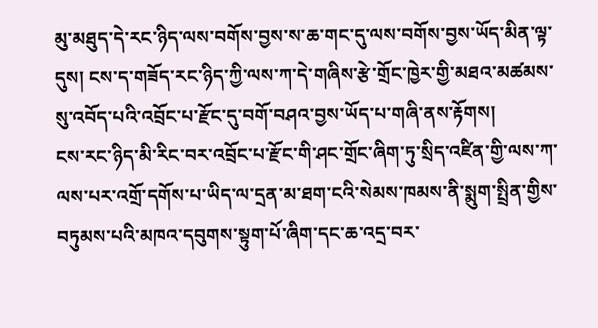མུ་མཐུད་དེ་རང་ཉིད་ལས་བགོས་བྱས་ས་ཆ་གང་དུ་ལས་བགོས་བྱས་ཡོད་མིན་ལྟ་དུས། ངས་ད་གཟོད་རང་ཉིད་ཀྱི་ལས་ཀ་དེ་གཞིས་རྩེ་གྲོང་ཁྱེར་གྱི་མཐའ་མཚམས་སུ་འབོད་པའི་འབྲོང་པ་རྫོང་དུ་བགོ་བཤའ་བྱས་ཡོད་པ་གཞི་ནས་རྟོགས།
ངས་རང་ཉིད་མི་རིང་བར་འབྲོང་པ་རྫོང་གི་ཤང་གྲོང་ཞིག་ཏུ་སྲིད་འཛིན་གྱི་ལས་ཀ་ལས་པར་འགྲོ་དགོས་པ་ཡིད་ལ་དྲན་མ་ཐག་ངའི་སེམས་ཁམས་ནི་སྨུག་སྤྲིན་གྱིས་བཏུམས་པའི་མཁའ་དབུགས་སྟུག་པོ་ཞིག་དང་ཆ་འདྲ་བར་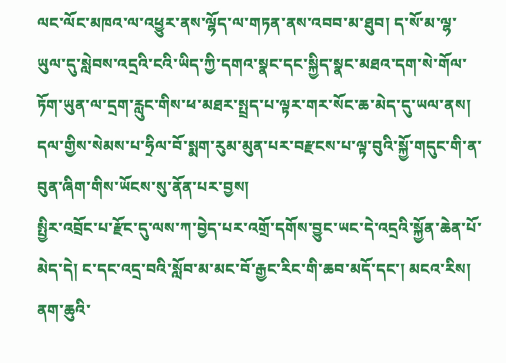ལང་ལོང་མཁའ་ལ་འཕྱུར་ནས་ལྷོད་ལ་གཏན་ནས་འབབ་མ་ཐུབ། ད་སོ་མ་ལྷ་ཡུལ་དུ་སླེབས་འདྲའི་ངའི་ཡིད་ཀྱི་དགའ་སྣང་དང་སྐྱིད་སྣང་མཐའ་དག་སེ་གོལ་ཏོག་ཡུན་ལ་དྲག་རླུང་གིས་ཕ་མཐར་སྤྲད་པ་ལྟར་གར་སོང་ཆ་མེད་དུ་ཡལ་ནས། དལ་གྱིས་སེམས་པ་ཧྲིལ་བོ་སྨག་རུམ་མུན་པར་བརྫངས་པ་ལྟ་བུའི་སྐྱོ་གདུང་གི་ན་བུན་ཞིག་གིས་ཡོངས་སུ་ནོན་པར་བྱས།
སྤྱིར་འབྲོང་པ་རྫོང་དུ་ལས་ཀ་བྱེད་པར་འགྲོ་དགོས་བྱུང་ཡང་དེ་འདྲའི་སྐྱོན་ཆེན་པོ་མེད་དེ། ང་དང་འདྲ་བའི་སློབ་མ་མང་བོ་རྒྱང་རིང་གི་ཆབ་མདོ་དང་། མངའ་རིས། ནག་ཆུའི་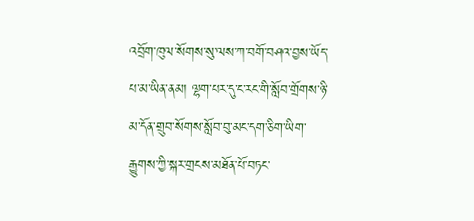འབྲོག་ཁུལ་སོགས་སུ་ལས་ཀ་བགོ་བཤའ་བྱས་ཡོད་པ་མ་ཡིན་ནམ། ལྷག་པར་དུ་ང་རང་གི་སློབ་གྲོགས་ཉི་མ་དོན་གྲུབ་སོགས་སློབ་བུ་མང་དག་ཅིག་ཡིག་རྒྱུགས་ཀྱི་སྐར་གྲངས་མཐོན་པོ་བཏང་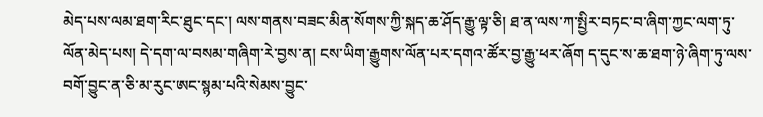མེད་པས་ལམ་ཐག་རིང་ཐུང་དང་། ལས་གནས་བཟང་མིན་སོགས་ཀྱི་སྐད་ཆ་ཤོད་རྒྱུ་ལྟ་ཅི། ཐ་ན་ལས་ཀ་སྤྱིར་བཏང་བ་ཞིག་ཀྱང་ལག་ཏུ་ལོན་མེད་པས། དེ་དག་ལ་བསམ་གཞིག་རེ་བྱས་ན། ངས་ཡིག་རྒྱུགས་ལོན་པར་དགའ་ཚོར་བྱ་རྒྱུ་ཕར་ཞོག ད་དུང་ས་ཆ་ཐག་ཉེ་ཞིག་ཏུ་ལས་བགོ་བྱུང་ན་ཅི་མ་རུང་ཨང་སྙམ་པའི་སེམས་བྱུང་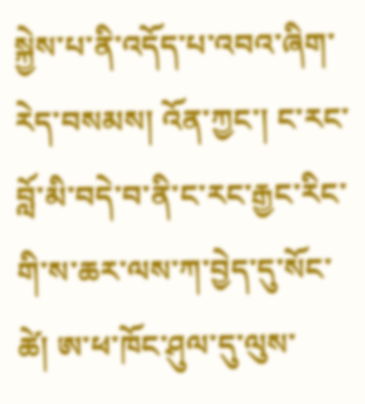སྐྱེས་པ་ནི་འདོད་པ་འབའ་ཞིག་རེད་བསམས། འོན་ཀྱང་། ང་རང་བློ་མི་བདེ་བ་ནི་ང་རང་རྒྱང་རིང་གི་ས་ཆར་ལས་ཀ་བྱེད་དུ་སོང་ཚེ། ཨ་ཕ་ཁོང་ཤུལ་དུ་ལུས་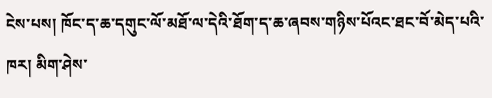ངེས་པས། ཁོང་ད་ཆ་དགུང་ལོ་མཐོ་ལ་དེའི་ཐོག་ད་ཆ་ཞབས་གཉིས་པོའང་ཐང་བོ་མེད་པའི་ཁར། མིག་ཤེས་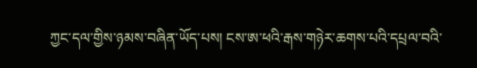ཀྱང་དལ་གྱིས་ཉམས་བཞིན་ཡོད་པས། ངས་ཨ་ཕའི་རྒས་གཉེར་ཆགས་པའི་དཔྲལ་བའི་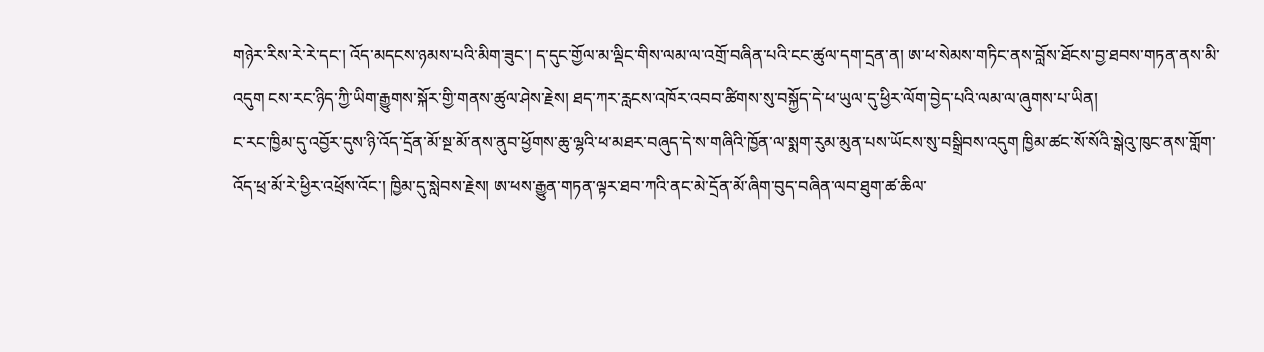གཉེར་རིས་རེ་རེ་དང་། འོད་མདངས་ཉམས་པའི་མིག་ཟུང་། ད་དུང་གྱོལ་མ་ལྡིང་གིས་ལམ་ལ་འགྲོ་བཞིན་པའི་ངང་ཚུལ་དག་དྲན་ན། ཨ་ཕ་སེམས་གཏིང་ནས་བློས་ཐོངས་བྱ་ཐབས་གཏན་ནས་མི་འདུག ངས་རང་ཉིད་ཀྱི་ཡིག་རྒྱུགས་སྐོར་གྱི་གནས་ཚུལ་ཤེས་རྗེས། ཐད་ཀར་རླངས་འཁོར་འབབ་ཚིགས་སུ་བསྐྱོད་དེ་ཕ་ཡུལ་དུ་ཕྱིར་ལོག་བྱེད་པའི་ལམ་ལ་ཞུགས་པ་ཡིན།
ང་རང་ཁྱིམ་དུ་འབྱོར་དུས་ཉི་འོད་དྲོན་མོ་སྔ་མོ་ནས་ནུབ་ཕྱོགས་ཆུ་ལྷའི་ཕ་མཐར་བཞུད་དེ་ས་གཞིའི་ཁྱོན་ལ་སྨག་རུམ་མུན་པས་ཡོངས་སུ་བསྒྲིབས་འདུག ཁྱིམ་ཚང་སོ་སོའི་སྒེའུ་ཁུང་ནས་གློག་འོད་ཕྲ་མོ་རེ་ཕྱིར་འཕྲོས་འོང་། ཁྱིམ་དུ་སླེབས་རྗེས། ཨ་ཕས་རྒྱུན་གཏན་ལྟར་ཐབ་ཀའི་ནང་མེ་དྲོན་མོ་ཞིག་བུད་བཞིན་ལབ་ཐུག་ཚ་ཆིལ་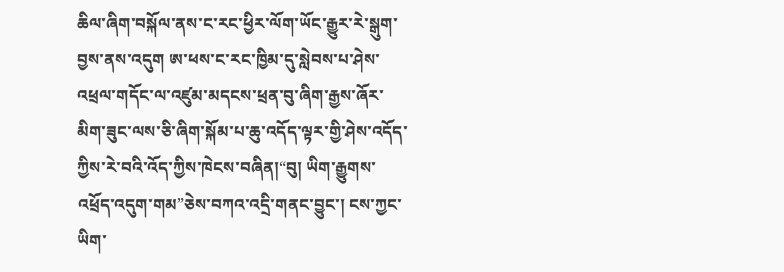ཆིལ་ཞིག་བསྐོལ་ནས་ང་རང་ཕྱིར་ལོག་ཡོང་རྒྱུར་རེ་སྒུག་བྱས་ནས་འདུག ཨ་ཕས་ང་རང་ཁྱིམ་དུ་སླེབས་པ་ཤེས་འཕྲལ་གདོང་ལ་འཛུམ་མདངས་ཕྲན་བུ་ཞིག་རྒྱས་ཞོར་མིག་ཟུང་ལས་ཅི་ཞིག་སྐོམ་པ་ཆུ་འདོད་ལྟར་གྱི་ཤེས་འདོད་ཀྱིས་རེ་བའི་འོད་ཀྱིས་ཁེངས་བཞིན།“བུ། ཡིག་རྒྱུགས་འཕྲོད་འདུག་གམ”ཅེས་བཀའ་འདྲི་གནང་བྱུང་། ངས་ཀྱང་ཡིག་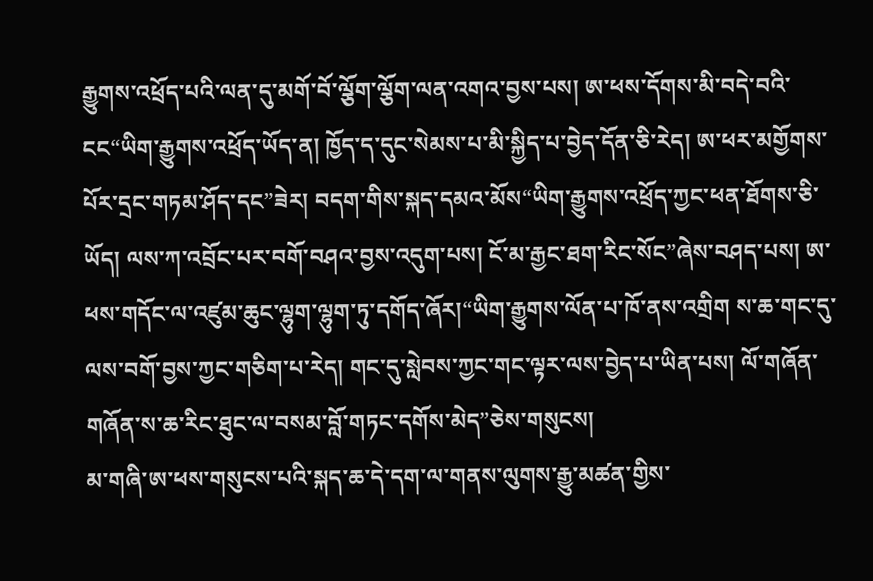རྒྱུགས་འཕྲོད་པའི་ལན་དུ་མགོ་བོ་ལྕོག་ལྕོག་ལན་འགའ་བྱས་པས། ཨ་ཕས་དོགས་མི་བདེ་བའི་ངང“ཡིག་རྒྱུགས་འཕྲོད་ཡོད་ན། ཁྱོད་ད་དུང་སེམས་པ་མི་སྐྱིད་པ་བྱེད་དོན་ཅི་རེད། ཨ་ཕར་མགྱོགས་པོར་དྲང་གཏམ་ཤོད་དང”ཟེར། བདག་གིས་སྐད་དམའ་མོས“ཡིག་རྒྱུགས་འཕྲོད་ཀྱང་ཕན་ཐོགས་ཅི་ཡོད། ལས་ཀ་འབྲོང་པར་བགོ་བཤའ་བྱས་འདུག་པས། ངོ་མ་རྒྱང་ཐག་རིང་སོང”ཞེས་བཤད་པས། ཨ་ཕས་གདོང་ལ་འཛུམ་ཆུང་ལྷུག་ལྷུག་ཏུ་དགོད་ཞོར།“ཡིག་རྒྱུགས་ལོན་པ་ཁོ་ནས་འགྲིག ས་ཆ་གང་དུ་ལས་བགོ་བྱས་ཀྱང་གཅིག་པ་རེད། གང་དུ་སླེབས་ཀྱང་གང་ལྟར་ལས་བྱེད་པ་ཡིན་པས། ལོ་གཞོན་གཞོན་ས་ཆ་རིང་ཐུང་ལ་བསམ་བློ་གཏང་དགོས་མེད”ཅེས་གསུངས།
མ་གཞི་ཨ་ཕས་གསུངས་པའི་སྐད་ཆ་དེ་དག་ལ་གནས་ལུགས་རྒྱུ་མཚན་གྱིས་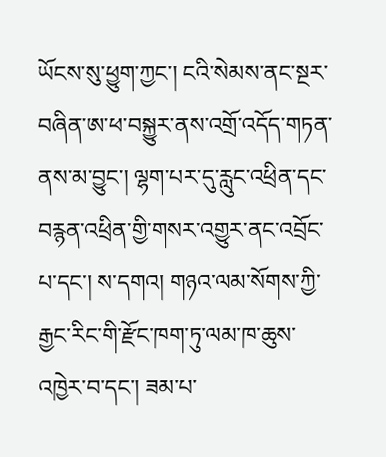ཡོངས་སུ་ཕྱུག་ཀྱང་། ངའི་སེམས་ནང་སྔར་བཞིན་ཨ་ཕ་བསྐྱུར་ནས་འགྲོ་འདོད་གཏན་ནས་མ་བྱུང་། ལྷག་པར་དུ་རླུང་འཕྲིན་དང་བརྙན་འཕྲིན་གྱི་གསར་འགྱུར་ནང་འབྲོང་པ་དང་། ས་དགའ། གཉའ་ལམ་སོགས་ཀྱི་རྒྱང་རིང་གི་རྫོང་ཁག་ཏུ་ལམ་ཁ་ཆུས་འཁྱེར་བ་དང་། ཟམ་པ་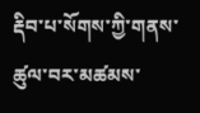རྡིབ་པ་སོགས་ཀྱི་གནས་ཚུལ་བར་མཚམས་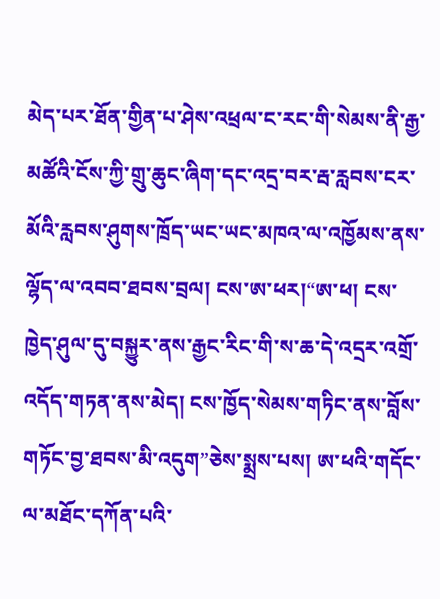མེད་པར་ཐོན་གྱིན་པ་ཤེས་འཕྲལ་ང་རང་གི་སེམས་ནི་རྒྱ་མཚོའི་ངོས་ཀྱི་གྲུ་ཆུང་ཞིག་དང་འདྲ་བར་རྦ་རླབས་ངར་མོའི་རླབས་ཤུགས་ཁྲོད་ཡང་ཡང་མཁའ་ལ་འཁྱོམས་ནས་ལྷོད་ལ་འབབ་ཐབས་བྲལ། ངས་ཨ་ཕར།“ཨ་ཕ། ངས་ཁྱེད་ཤུལ་དུ་བསྐྱུར་ནས་རྒྱང་རིང་གི་ས་ཆ་དེ་འདྲར་འགྲོ་འདོད་གཏན་ནས་མེད། ངས་ཁྱོད་སེམས་གཏིང་ནས་བློས་གཏོང་བྱ་ཐབས་མི་འདུག”ཅེས་སྨྲས་པས། ཨ་ཕའི་གདོང་ལ་མཐོང་དཀོན་པའི་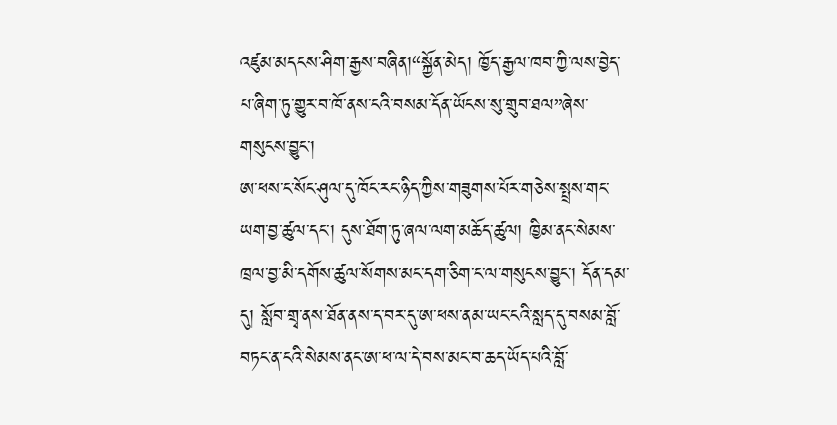འཛུམ་མདངས་ཤིག་རྒྱས་བཞིན།“སྐྱོན་མེད། ཁྱོད་རྒྱལ་ཁབ་ཀྱི་ལས་བྱེད་པ་ཞིག་ཏུ་གྱུར་བ་ཁོ་ནས་ངའི་བསམ་དོན་ཡོངས་སུ་གྲུབ་ཐལ”ཞེས་གསུངས་བྱུང་།
ཨ་ཕས་ང་སོང་ཤུལ་དུ་ཁོང་རང་ཉིད་ཀྱིས་གཟུགས་པོར་གཅེས་སྤྲས་གང་ཡག་བྱ་ཚུལ་དང་། དུས་ཐོག་ཏུ་ཞལ་ལག་མཆོད་ཚུལ། ཁྱིམ་ནང་སེམས་ཁྲལ་བྱ་མི་དགོས་ཚུལ་སོགས་མང་དག་ཅིག་ང་ལ་གསུངས་བྱུང་། དོན་དམ་དུ། སློབ་གྲྭ་ནས་ཐོན་ནས་ད་བར་དུ་ཨ་ཕས་ནམ་ཡང་ངའི་སླད་དུ་བསམ་བློ་བཏང་ན་ངའི་སེམས་ནང་ཨ་ཕ་ལ་དེ་བས་མང་བ་ཆད་ཡོད་པའི་བློ་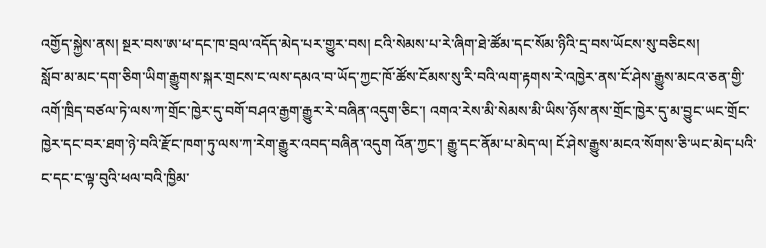འགྱོད་སྐྱེས་ནས། སྔར་བས་ཨ་ཕ་དང་ཁ་བྲལ་འདོད་མེད་པར་གྱུར་བས། ངའི་སེམས་པ་རེ་ཞིག་ཐེ་ཚོམ་དང་སོམ་ཉིའི་དྲ་བས་ཡོངས་སུ་བཅིངས།
སློབ་མ་མང་དག་ཅིག་ཡིག་རྒྱུགས་སྐར་གྲངས་ང་ལས་དམའ་བ་ཡོད་ཀྱང་ཁོ་ཚོས་ངོམས་སུ་རི་བའི་ལག་རྟགས་རེ་འཁྱེར་ནས་ངོ་ཤེས་རྒྱུས་མངའ་ཅན་གྱི་འགོ་ཁྲིད་བཙལ་ཏེ་ལས་ཀ་གྲོང་ཁྱེར་དུ་བགོ་བཤའ་རྒྱག་རྒྱུར་རེ་བཞིན་འདུག་ཅིང་། འགའ་རེས་མི་སེམས་མི་ཡིས་ཉོས་ནས་གྲོང་ཁྱེར་དུ་མ་བྱུང་ཡང་གྲོང་ཁྱེར་དང་བར་ཐག་ཉེ་བའི་རྫོང་ཁག་ཏུ་ལས་ཀ་རེག་རྒྱུར་འབད་བཞིན་འདུག འོན་ཀྱང་། རྒྱུ་དང་ནོམ་པ་མེད་ལ། ངོ་ཤེས་རྒྱུས་མངའ་སོགས་ཅི་ཡང་མེད་པའི་ང་དང་ང་ལྟ་བུའི་ཕལ་བའི་ཁྱིམ་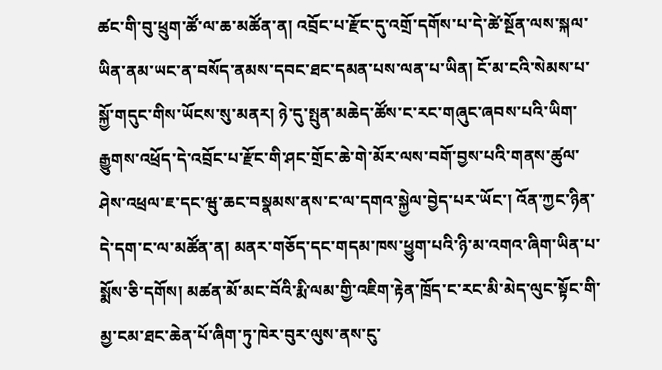ཚང་གི་བུ་ཕྲུག་ཚོ་ལ་ཆ་མཚོན་ན། འབྲོང་པ་རྫོང་དུ་འགྲོ་དགོས་པ་དེ་ཚེ་སྔོན་ལས་སྐལ་ཡིན་ནམ་ཡང་ན་བསོད་ནམས་དབང་ཐང་དམན་པས་ལན་པ་ཡིན། ངོ་མ་ངའི་སེམས་པ་སྐྱོ་གདུང་གིས་ཡོངས་སུ་མནར། ཉེ་དུ་སྤུན་མཆེད་ཚོས་ང་རང་གཞུང་ཞབས་པའི་ཡིག་རྒྱུགས་འཕྲོད་དེ་འབྲོང་པ་རྫོང་གི་ཤང་གྲོང་ཆེ་གེ་མོར་ལས་བགོ་བྱས་པའི་གནས་ཚུལ་ཤེས་འཕྲལ་ཇ་དང་ཝུ་ཆང་བསྣམས་ནས་ང་ལ་དགའ་སྐྱེལ་བྱེད་པར་ཡོང་། འོན་ཀྱང་ཉིན་དེ་དག་ང་ལ་མཚོན་ན། མནར་གཅོད་དང་གདམ་ཁས་ཕྱུག་པའི་ཉི་མ་འགའ་ཞིག་ཡིན་པ་སྨོས་ཅི་དགོས། མཚན་མོ་མང་བོའི་རྨི་ལམ་གྱི་འཇིག་རྟེན་ཁྲོད་ང་རང་མི་མེད་ལུང་སྟོང་གི་མྱ་ངམ་ཐང་ཆེན་པོ་ཞིག་ཏུ་ཁེར་བུར་ལུས་ནས་ངུ་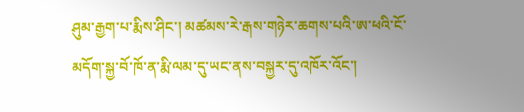ཤུམ་རྒྱག་པ་རྨིས་ཤིང་། མཚམས་རེ་རྒས་གཉེར་ཆགས་པའི་ཨ་ཕའི་ངོ་མདོག་སྐྱ་བོ་ཁོ་ན་རྨི་ལམ་དུ་ཡང་ནས་བསྐྱར་དུ་འཁོར་འོང་།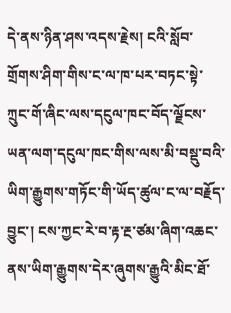དེ་ནས་ཉིན་ཤས་འདས་རྗེས། ངའི་སློབ་གྲོགས་ཤིག་གིས་ང་ལ་ཁ་པར་བཏང་སྟེ་ཀྲུང་གོ་ཞིང་ལས་དངུལ་ཁང་བོད་ལྗོངས་ཡན་ལག་དངུལ་ཁང་གིས་ལས་མི་བསྡུ་བའི་ཡིག་རྒྱུགས་གཏོང་གི་ཡོད་ཚུལ་ང་ལ་བརྗོད་བྱུང་། ངས་ཀྱང་རེ་བ་རྟ་རྔ་ཙམ་ཞིག་འཆང་ནས་ཡིག་རྒྱུགས་དེར་ཞུགས་རྒྱུའི་མིང་ཐོ་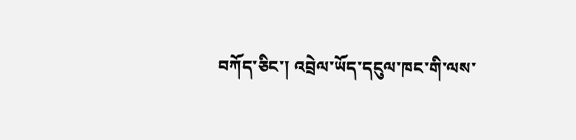བཀོད་ཅིང་། འབྲེལ་ཡོད་དངུལ་ཁང་གི་ལས་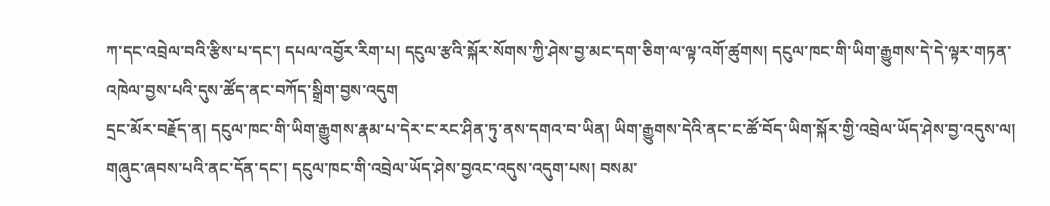ཀ་དང་འབྲེལ་བའི་རྩིས་པ་དང་། དཔལ་འབྱོར་རིག་པ། དངུལ་རྩའི་སྐོར་སོགས་ཀྱི་ཤེས་བྱ་མང་དག་ཅིག་ལ་ལྟ་འགོ་ཚུགས། དངུལ་ཁང་གི་ཡིག་རྒྱུགས་དེ་དེ་ལྟར་གཏན་འཁེལ་བྱས་པའི་དུས་ཚོད་ནང་བཀོད་སྒྲིག་བྱས་འདུག
དྲང་མོར་བརྗོད་ན། དངུལ་ཁང་གི་ཡིག་རྒྱུགས་རྣམ་པ་དེར་ང་རང་ཤིན་ཏུ་ནས་དགའ་བ་ཡིན། ཡིག་རྒྱུགས་དེའི་ནང་ང་ཚོ་བོད་ཡིག་སྐོར་གྱི་འབྲེལ་ཡོད་ཤེས་བྱ་འདུས་ལ། གཞུང་ཞབས་པའི་ནང་དོན་དང་། དངུལ་ཁང་གི་འབྲེལ་ཡོད་ཤེས་བྱའང་འདུས་འདུག་པས། བསམ་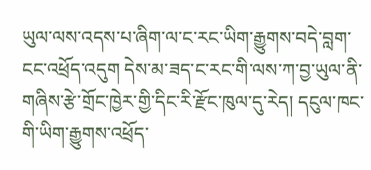ཡུལ་ལས་འདས་པ་ཞིག་ལ་ང་རང་ཡིག་རྒྱུགས་བདེ་བླག་ངང་འཕྲོད་འདུག དེས་མ་ཟད་ང་རང་གི་ལས་ཀ་བྱ་ཡུལ་ནི་གཞིས་རྩེ་གྲོང་ཁྱེར་གྱི་དིང་རི་རྫོང་ཁུལ་དུ་རེད། དངུལ་ཁང་གི་ཡིག་རྒྱུགས་འཕྲོད་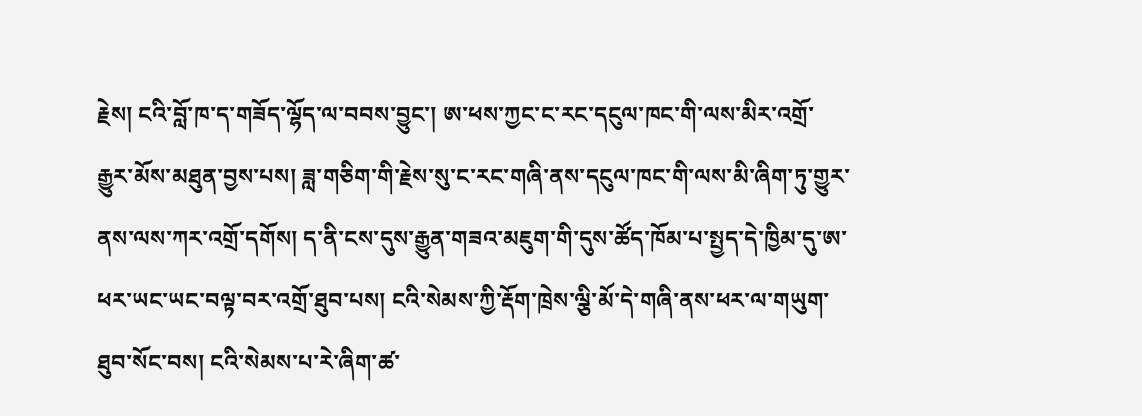རྗེས། ངའི་བློ་ཁ་ད་གཟོད་ལྷོད་ལ་བབས་བྱུང་། ཨ་ཕས་ཀྱང་ང་རང་དངུལ་ཁང་གི་ལས་མིར་འགྲོ་རྒྱུར་མོས་མཐུན་བྱས་པས། ཟླ་གཅིག་གི་རྗེས་སུ་ང་རང་གཞི་ནས་དངུལ་ཁང་གི་ལས་མི་ཞིག་ཏུ་གྱུར་ནས་ལས་ཀར་འགྲོ་དགོས། ད་ནི་ངས་དུས་རྒྱུན་གཟའ་མཇུག་གི་དུས་ཚོད་ཁོམ་པ་སྤྱད་དེ་ཁྱིམ་དུ་ཨ་ཕར་ཡང་ཡང་བལྟ་བར་འགྲོ་ཐུབ་པས། ངའི་སེམས་ཀྱི་རྡོག་ཁྲེས་ལྕི་མོ་དེ་གཞི་ནས་ཕར་ལ་གཡུག་ཐུབ་སོང་བས། ངའི་སེམས་པ་རེ་ཞིག་ཚ་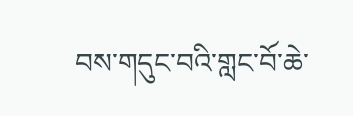བས་གདུང་བའི་གླང་བོ་ཆེ་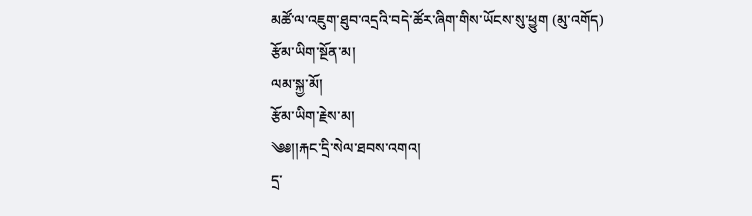མཚོ་ལ་འཇུག་ཐུབ་འདྲའི་བདེ་ཚོར་ཞིག་གིས་ཡོངས་སུ་ཕྱུག (མུ་འགོད)
རྩོམ་ཡིག་སྔོན་མ།
ལམ་སྐྱ་མོ།
རྩོམ་ཡིག་རྗེས་མ།
༄༅།།རྐང་དྲི་སེལ་ཐབས་འགའ།
དྲ་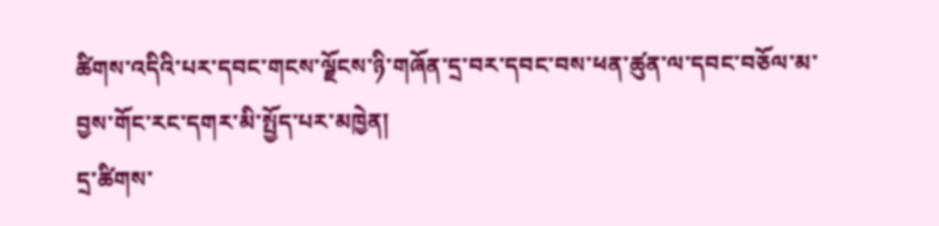ཚིགས་འདིའི་པར་དབང་གངས་ལྗོངས་ཉི་གཞོན་དྲ་བར་དབང་བས་ཕན་ཚུན་ལ་དབང་བཅོལ་མ་བྱས་གོང་རང་དགར་མི་སྤྱོད་པར་མཁྱེན།
དྲ་ཚིགས་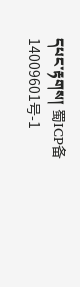དཔང་རྟགས། 蜀ICP备14009601号-1